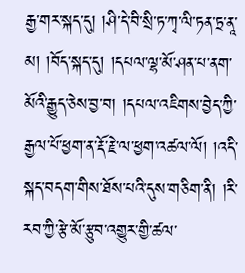རྒྱ་གར་སྐད་དུ། །ཤི་དེ་བི་སྲི་ཏ་ཀྭ་ལི་ཏན་ཏྲ་ནཱ་མ། །བོད་སྐད་དུ། །དཔལ་ལྷ་མོ་ཤན་པ་ནག་མོའི་རྒྱུད་ཅེས་བྱ་བ། །དཔལ་འཇིགས་བྱེད་ཀྱི་རྒྱལ་པོ་ཕྱག་ན་རྡོ་རྗེ་ལ་ཕྱག་འཚལ་ལོ། །འདི་སྐད་བདག་གིས་ཐོས་པའི་དུས་གཅིག་ནི། །རི་རབ་ཀྱི་རྩེ་མོ་རྩུབ་འགྱུར་གྱི་ཚལ་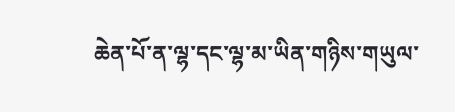ཆེན་པོ་ན་ལྷ་དང་ལྷ་མ་ཡིན་གཉིས་གཡུལ་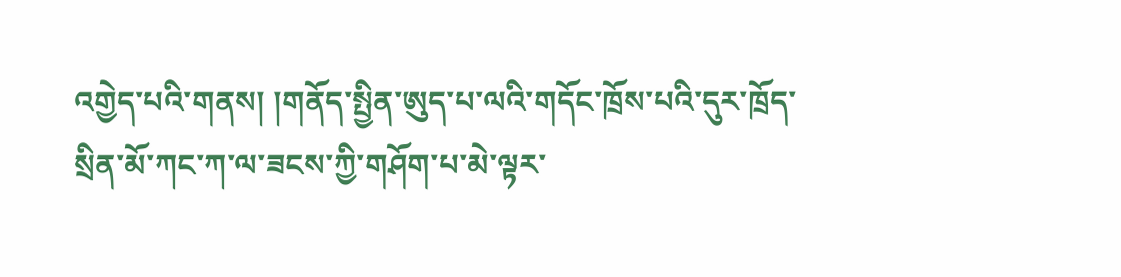འགྱེད་པའི་གནས། །གནོད་སྤྱིན་ཨུད་པ་ལའི་གདོང་ཁྲོས་པའི་དུར་ཁྲོད་སྲིན་མོ་ཀང་ཀ་ལ་ཟངས་ཀྱི་གཤོག་པ་མེ་ལྟར་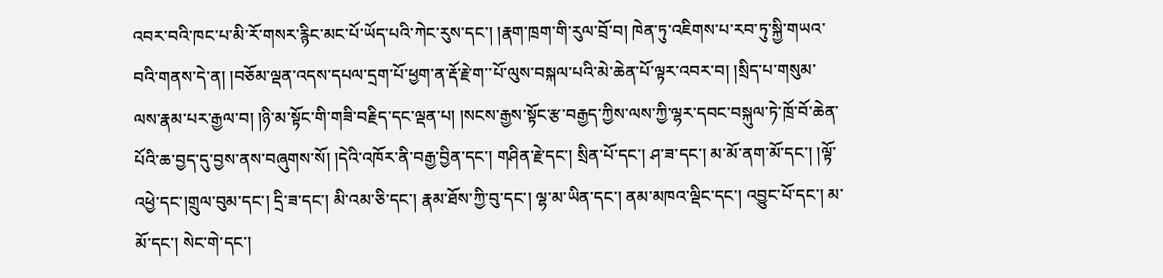འབར་བའི་ཁང་པ་མི་རོ་གསར་རྙིང་མང་པོ་ཡོད་པའི་ཀེང་རུས་དང་། །རྣག་ཁྲག་གི་རུལ་བྲོ་བ། ཁེན་ཏུ་འཇིགས་པ་རབ་ཏུ་སྐྱི་གཡའ་བའི་གནས་དེ་ན། །བཅོམ་ལྡན་འདས་དཔལ་དྲག་པོ་ཕྱག་ན་རྡོ་རྗེ་ག་་པོ་ལུས་བསྐལ་པའི་མེ་ཆེན་པོ་ལྟར་འབར་བ། །སྲིད་པ་གསུམ་ལས་རྣམ་པར་རྒྱལ་བ། །ཉི་མ་སྟོང་གི་གཟི་བརྗིད་དང་ལྡན་པ། །སངས་རྒྱས་སྟོང་རྩ་བརྒྱད་ཀྱིས་ལས་ཀྱི་ལྷར་དབང་བསྐུལ་ཏེ་ཁྲོ་བོ་ཆེན་པོའི་ཆ་བྱད་དུ་བྱས་ནས་བཞུགས་སོ། །དེའི་འཁོར་ནི་བརྒྱ་བྱིན་དང་། གཤིན་རྗེ་དང་། སྲིན་པོ་དང་། ཤ་ཟ་དང་། མ་མོ་ནག་མོ་དང་། །ལྟོ་འཕྱེ་དང་།གྲུལ་བུམ་དང་། དྲི་ཟ་དང་། མི་འམ་ཅི་དང་། རྣམ་ཐོས་ཀྱི་བུ་དང་། ལྷ་མ་ཡིན་དང་། ནམ་མཁའ་ལྡིང་དང་། འབྱུང་པོ་དང་། མ་མོ་དང་། སེང་གེ་དང་།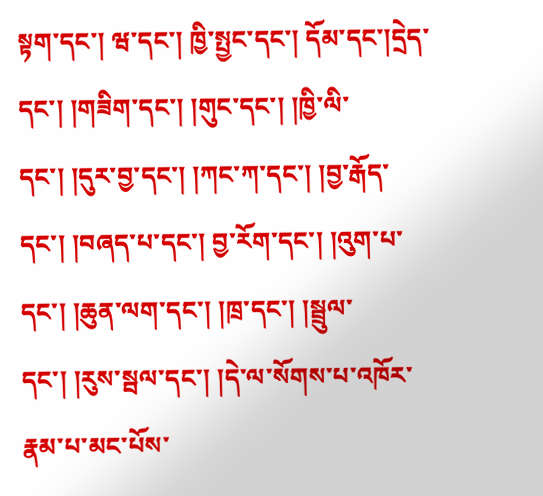སྟག་དང་། ཝ་དང་། ཁྱི་སྤྱང་དང་། དོམ་དང་།དྲེད་དང་། །གཟིག་དང་། །གུང་དང་། །ཁྱི་ལི་དང་། །དུར་བྱ་དང་། །ཀང་ཀ་དང་། །བྱ་རྒོད་དང་། །བཞད་པ་དང་། བྱ་རོག་དང་། །འུག་པ་དང་། །ཆུན་ལག་དང་། །ཁྲ་དང་། །སྦྲུལ་དང་། །རུས་སྦལ་དང་། །དེ་ལ་སོགས་པ་འཁོར་རྣམ་པ་མང་པོས་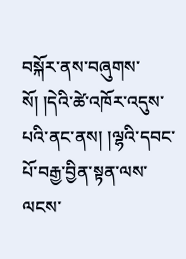བསྐོར་ནས་བཞུགས་སོ། །དེའི་ཚེ་འཁོར་འདུས་པའི་ནང་ནས། །ལྷའི་དབང་པོ་བརྒྱ་བྱིན་སྟན་ལས་ལངས་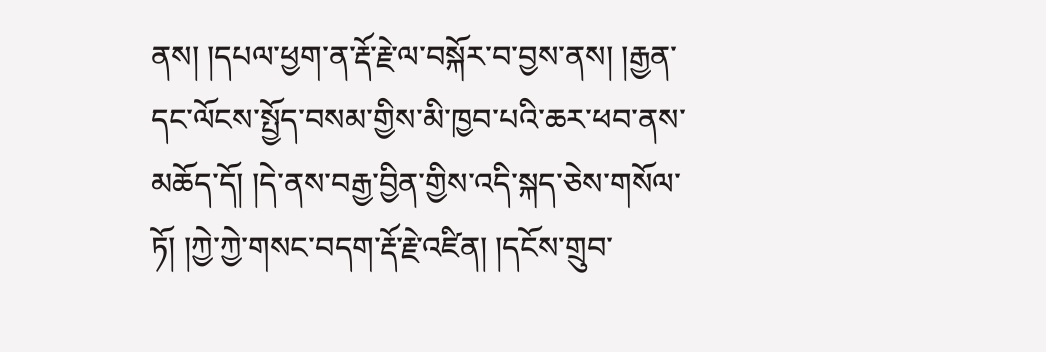ནས། །དཔལ་ཕྱག་ན་རྡོ་རྗེ་ལ་བསྐོར་བ་བྱས་ནས། །རྒྱན་དང་ལོངས་སྤྱོད་བསམ་གྱིས་མི་ཁྱབ་པའི་ཆར་ཕབ་ནས་མཆོད་དོ། །དེ་ནས་བརྒྱ་བྱིན་གྱིས་འདི་སྐད་ཅེས་གསོལ་ཏོ། །ཀྱེ་ཀྱེ་གསང་བདག་རྡོ་རྗེ་འཛིན། །དངོས་གྲུབ་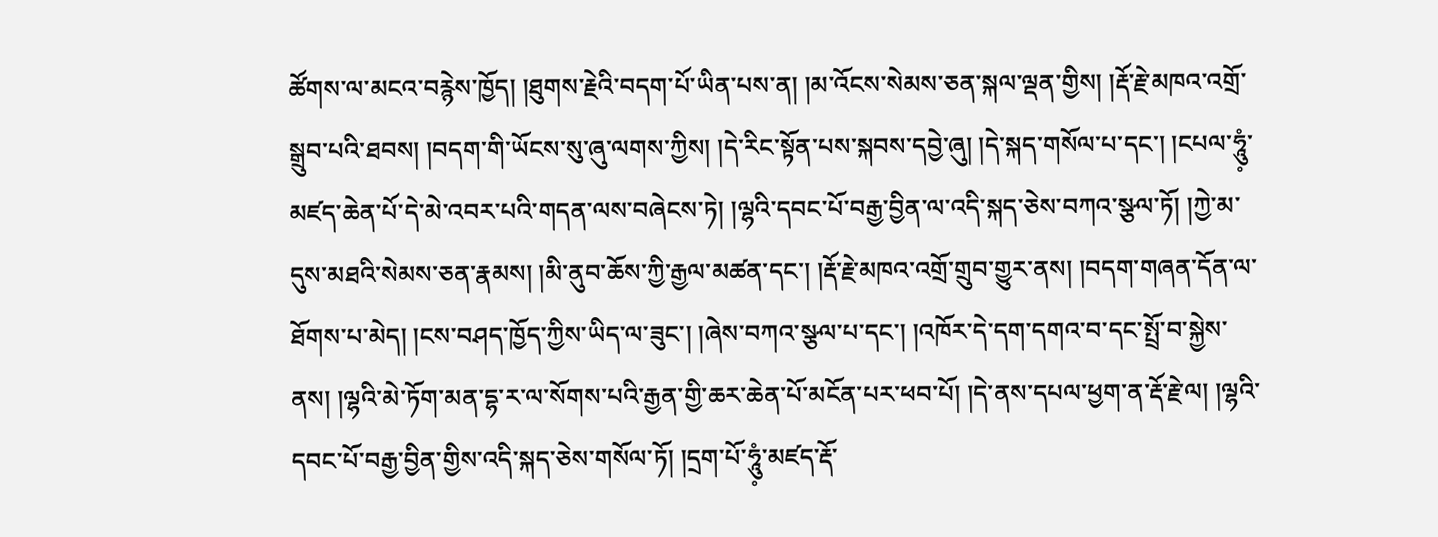ཚོགས་ལ་མངའ་བརྙེས་ཁྱོད། །ཐུགས་རྗེའི་བདག་པོ་ཡིན་པས་ན། །མ་འོངས་སེམས་ཅན་སྐལ་ལྡན་གྱིས། །རྡོ་རྗེ་མཁའ་འགྲོ་སྒྲུབ་པའི་ཐབས། །བདག་གི་ཡོངས་སུ་ཞུ་ལགས་ཀྱིས། །དེ་རིང་སྟོན་པས་སྐབས་དབྱེ་ཞུ། །དེ་སྐད་གསོལ་པ་དང་། །ངཔལ་ཧཱུཾ༷་མཛད་ཆེན་པོ་དེ་མེ་འབར་པའི་གདན་ལས་བཞེངས་ཏེ། །ལྷའི་དབང་པོ་བརྒྱ་བྱིན་ལ་འདི་སྐད་ཅེས་བཀའ་སྩལ་ཏོ། །ཀྱེ་མ་དུས་མཐའི་སེམས་ཅན་རྣམས། །མི་ནུབ་ཆོས་ཀྱི་རྒྱལ་མཚན་དང་། །རྡོ་རྗེ་མཁའ་འགྲོ་གྲུབ་གྱུར་ནས། །བདག་གཞན་དོན་ལ་ཐོགས་པ་མེད། །ངས་བཤད་ཁྱོད་ཀྱིས་ཡིད་ལ་ཟུང་། །ཞེས་བཀའ་སྩལ་པ་དང་། །འཁོར་དེ་དག་དགའ་བ་དང་སྤྲོ་བ་སྐྱེས་ནས། །ལྷའི་མེ་ཏོག་མན་དྷ་ར་ལ་སོགས་པའི་རྒྱན་གྱི་ཆར་ཆེན་པོ་མངོན་པར་ཕབ་པོ། །དེ་ནས་དཔལ་ཕྱག་ན་རྡོ་རྗེ་ལ། །ལྷའི་དབང་པོ་བརྒྱ་བྱིན་གྱིས་འདི་སྐད་ཅེས་གསོལ་ཏོ། །དྲག་པོ་ཧཱུཾ༷་མཛད་རྡོ་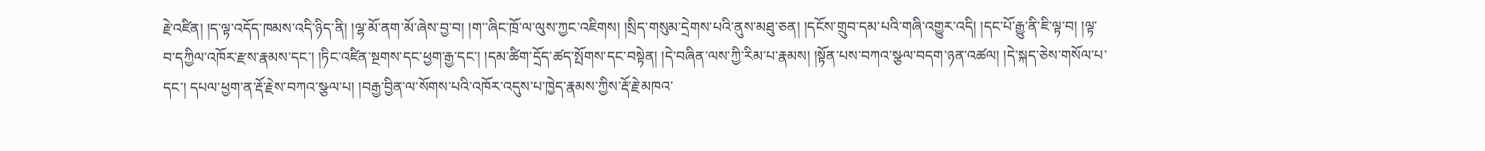རྗེ་འཛིན། །ད་ལྟ་འདོད་ཁམས་འདི་ཉིད་ནི། །ལྷ་མོ་ནག་མོ་ཞེས་བྱ་བ། །ག་་ཞིང་ཁྲོ་ལ་ལུས་ཀྱང་འཇིགས། །སྲིད་གསུམ་དྲེགས་པའི་ནུས་མཐུ་ཅན། །དངོས་གྲུབ་དམ་པའི་གཞི་འགྱུར་འདི། །དང་པོ་རྒྱུ་ནི་ཇི་ལྟ་བ། །ལྟ་བ་དཀྱིལ་འཁོར་རྫས་རྣམས་དང་། །ཏིང་འཛིན་སྔགས་དང་ཕྱག་རྒྱ་དང་། །དམ་ཚིག་དྲོད་ཚད་སྤོགས་དང་བསྟེན། །དེ་བཞིན་ལས་ཀྱི་རིམ་པ་རྣམས། །སྟོན་པས་བཀའ་སྩལ་བདག་ཉན་འཚལ། །དེ་སྐད་ཅེས་གསོལ་པ་དང་། དཔལ་ཕྱག་ན་རྡོ་རྗེས་བཀའ་སྩལ་པ། །བརྒྱ་བྱིན་ལ་སོགས་པའི་འཁོར་འདུས་པ་ཁྱེད་རྣམས་ཀྱིས་རྡོ་རྗེ་མཁའ་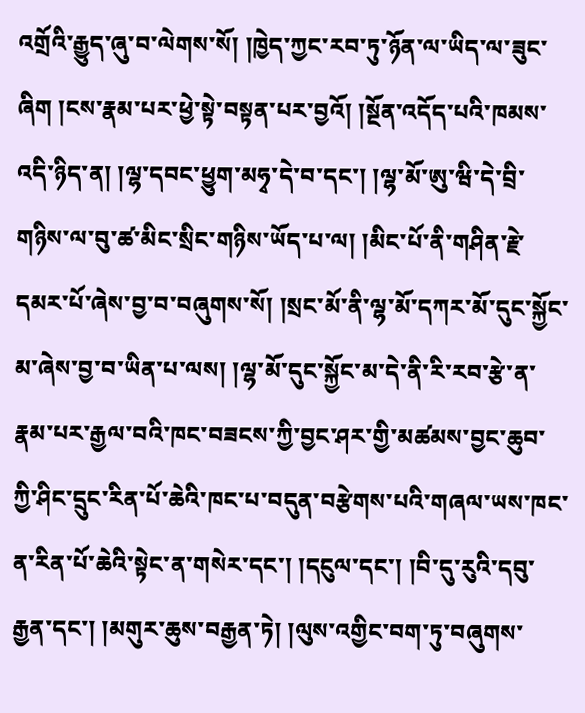འགྲོའི་རྒྱུད་ཞུ་བ་ལེགས་སོ། །ཁྱེད་ཀྱང་རབ་ཏུ་ཉོན་ལ་ཡིད་ལ་ཟུང་ཞིག །ངས་རྣམ་པར་ཕྱེ་སྟེ་བསྟན་པར་བྱའོ། །སྔོན་འདོད་པའི་ཁམས་འདི་ཉིད་ན། །ལྷ་དབང་ཕྱུག་མཧྭ་དེ་བ་དང་། །ལྷ་མོ་ཨུ་ཝི་དེ་བྲི་གཉིས་ལ་བུ་ཚ་མིང་སྲིང་གཉིས་ཡོད་པ་ལ། །མིང་པོ་ནི་གཤིན་རྗེ་དམར་པོ་ཞེས་བྱ་བ་བཞུགས་སོ། །སྲང་མོ་ནི་ལྷ་མོ་དཀར་མོ་དུང་སྐྱོང་མ་ཞེས་བྱ་བ་ཡིན་པ་ལས། །ལྷ་མོ་དུང་སྐྱོང་མ་དེ་ནི་རི་རབ་རྩེ་ན་རྣམ་པར་རྒྱལ་བའི་ཁང་བཟངས་ཀྱི་བྱང་ཤར་གྱི་མཚམས་བྱང་ཆུབ་ཀྱི་ཤིང་དྲུང་རིན་པོ་ཆེའི་ཁང་པ་བདུན་བརྩེགས་པའི་གཞལ་ཡས་ཁང་ན་རིན་པོ་ཆེའི་སྟེང་ན་གསེར་དང་། །དངུལ་དང་། །བི་དུ་རུའི་དབུ་རྒྱན་དང་། །མགུར་ཆུས་བརྒྱན་ཏེ། །ལུས་འགྱིང་བག་ཏུ་བཞུགས་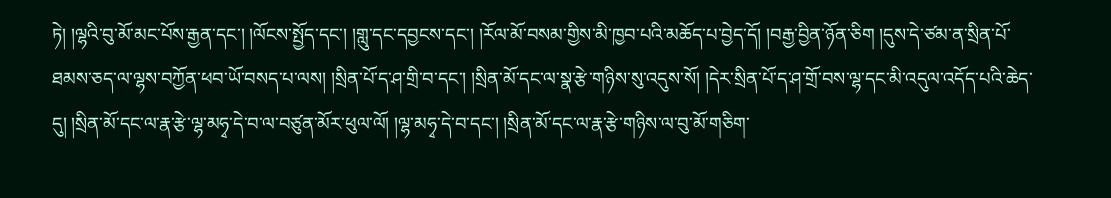ཏེ། །ལྷའི་བུ་མོ་མང་པོས་རྒྱན་དང་། །ལོངས་སྤྱོད་དང་། །གླུ་དང་དབྱངས་དང་། །རོལ་མོ་བསམ་གྱིས་མི་ཁྱབ་པའི་མཆོད་པ་བྱེད་དོ། །བརྒྱ་བྱིན་ཉོན་ཅིག །དུས་དེ་ཙམ་ན་སྲིན་པོ་ཐམས་ཅད་ལ་ལྷས་བཀྱོན་ཕབ་ཡོ་བསད་པ་ལས། །སྲིན་པོ་ད་ཤ་གྲི་བ་དང་། །སྲིན་མོ་དང་ལ་སྣ་རྩེ་གཉིས་སུ་འདུས་སོ། །དེར་སྲིན་པོ་ད་ཤ་གྲོ་བས་ལྷ་དང་མི་འདུལ་འདོད་པའི་ཆེད་དུ། །སྲིན་མོ་དང་ལ་རྣ་རྩེ་ལྷ་མཧྭ་དེ་བ་ལ་བཙུན་མོར་ཕུལ་ལོ། །ལྷ་མཧྭ་དེ་བ་དང་། །སྲིན་མོ་དང་ལ་རྣ་རྩེ་གཉིས་ལ་བུ་མོ་གཅིག་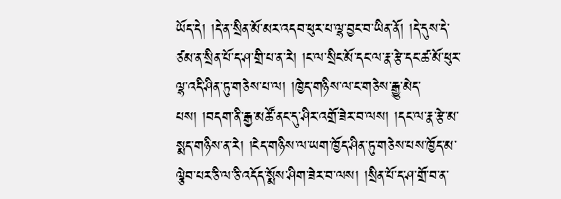ཡོད་དེ། །དེ་ན་སྲིན་མོ་མར་འདབ་ཕུར་པ་ལྷ་བྱང་བ་ཡིན་ནོ། །དེ་དུས་དེ་ཙམ་ན་སྲིན་པོ་ད་ཤ་གྲི་པ་ན་རེ། །ང་ལ་སྲིང་མོ་དང་ལ་རྣ་རྩེ་དང་ཚ་མོ་ཕུར་ལྷ་འདི་ཤིན་ཏུ་གཅེས་པ་ལ། །ཁྱེད་གཉིས་ལ་ང་གཅེས་རྒྱུ་མེད་པས། །བདག་ནི་རྒྱ་མཚོ་ནང་དུ་ཤིར་འགྲོ་ཟེར་བ་ལས། །དང་ལ་རྣ་རྩེ་མ་སྨད་གཉིས་ན་རེ། །ངེད་གཉིས་ལ་ཡག་ཁྱོད་ཤིན་ཏུ་གཅེས་པས་ཁྱོད་མ་ལྕེབ་པར་ཅི་ལ་ཅི་འདོད་སྨོས་ཤིག་ཟེར་བ་ལས། །སྲིན་པོ་ད་ཤ་གྲོ་བ་ན་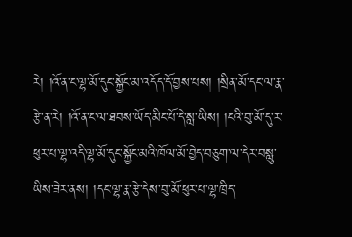རེ། །འོ་ན་ང་ལྷ་མོ་དུང་སྐྱོང་མ་འདོད་དོ་བྱས་པས། །སྲིན་མོ་དང་ལ་རྣ་རྩེ་ན་རེ། །འོ་ན་ང་ལ་ཐབས་ཡོད་མིང་པོ་དེ་སླ་ཡིས། །ངའི་བུ་མོ་དུ་ར་ཕུར་པ་ལྷ་འདི་ལྷ་མོ་དུང་སྐྱོང་མའི་ཁོལ་མོ་བྱེད་བཅུག་ལ་དེར་བསླུ་ཡིས་ཟེར་ནས། །དང་ལྷ་རྣ་རྩེ་དེས་བུ་མོ་ཕུར་པ་ལྷ་ཁྲིད་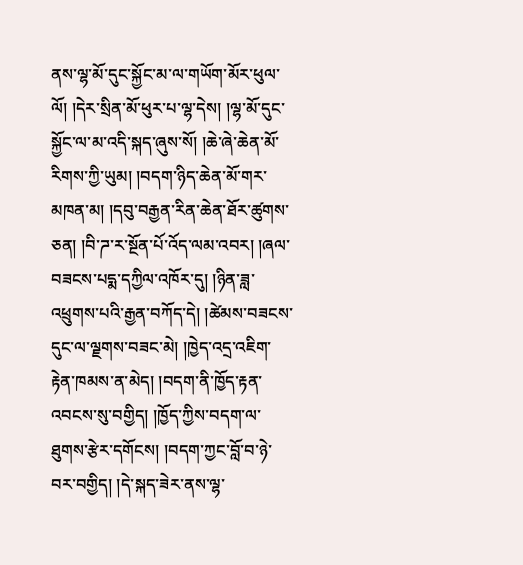ནས་ལྷ་མོ་དུང་སྐྱོང་མ་ལ་གཡོག་མོར་ཕུལ་ལོ། །དེར་སྲིན་མོ་ཕུར་པ་ལྷ་དེས། །ལྷ་མོ་དུང་སྐྱོང་ལ་མ་འདི་སྐད་ཞུས་སོ། །ཆེ་ཞེ་ཆེན་མོ་རིགས་ཀྱི་ཡུམ། །བདག་ཉིད་ཆེན་མོ་གར་མཁན་མ། །དབུ་བརྒྱན་རིན་ཆེན་ཐོར་ཚུགས་ཅན། །བི་ཌ་ར་སྔོན་པོ་འོད་ལམ་འབར། །ཞལ་བཟངས་པདྨ་དཀྱིལ་འཁོར་དུ། །ཉིན་ཟླ་འཕྲུགས་པའི་རྒྱན་བཀོད་དེ། །ཚེམས་བཟངས་དུང་ལ་ལྗགས་བཟང་མེ། །ཁྱེད་འདྲ་འཇིག་རྟེན་ཁམས་ན་མེད། །བདག་ནི་ཁྱོད་རྟན་འབངས་སུ་བགྱིད། །ཁྱོད་ཀྱིས་བདག་ལ་ཐུགས་རྩེར་དགོངས། །བདག་ཀྱང་བློ་བ་ཉེ་བར་བགྱིད། །དེ་སྐད་ཟེར་ནས་ལྷ་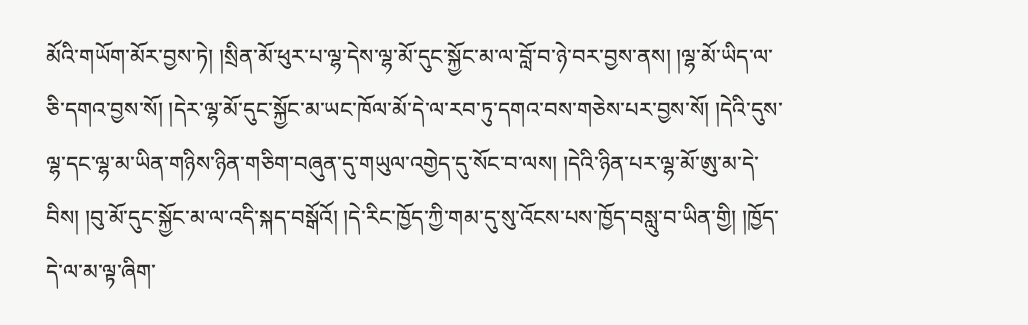མོའི་གཡོག་མོར་བྱས་ཏེ། །སྲིན་མོ་ཕུར་པ་ལྷ་དེས་ལྷ་མོ་དུང་སྐྱོང་མ་ལ་བློ་བ་ཉེ་བར་བྱས་ནས། །ལྷ་མོ་ཡིད་ལ་ཅི་དགའ་བྱས་སོ། །དེར་ལྷ་མོ་དུང་སྐྱོང་མ་ཡང་ཁོལ་མོ་དེ་ལ་རབ་ཏུ་དགའ་བས་གཅེས་པར་བྱས་སོ། །དེའི་དུས་ལྷ་དང་ལྷ་མ་ཡིན་གཉིས་ཉིན་གཅིག་བཞུན་དུ་གཡུལ་འགྱེད་དུ་སོང་བ་ལས། །དེའི་ཉིན་པར་ལྷ་མོ་ཨུ་མ་དེ་བིས། །བུ་མོ་དུང་སྐྱོང་མ་ལ་འདི་སྐད་བསྒོའོ། །དེ་རིང་ཁྱོད་ཀྱི་གམ་དུ་སུ་འོངས་པས་ཁྱོད་བསླུ་བ་ཡིན་གྱི། །ཁྱོད་དེ་ལ་མ་ལྟ་ཞིག་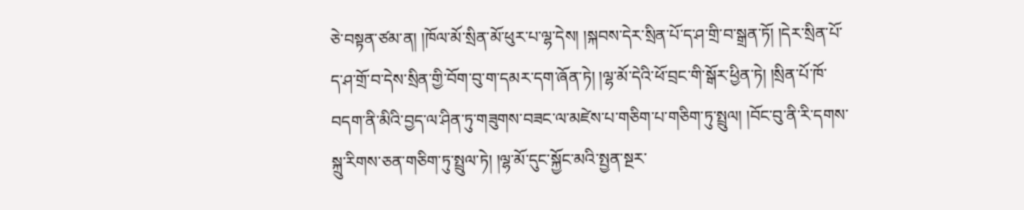ཅེ་བསྟན་ཙམ་ན། །ཁོལ་མོ་སྲིན་མོ་ཕུར་པ་ལྷ་དེས། །སྐབས་དེར་སྲིན་པོ་ད་ཤ་གྲི་བ་སྒྲན་ཏོ། །དེར་སྲིན་པོ་ད་ཤ་གྲོ་བ་དེས་སྲིན་གྱི་བོག་བུ་ག་དམར་དག་ཞོན་ཏེ། །ལྷ་མོ་དེའི་ཕོ་བྲང་གི་སྒོར་ཕྱིན་ཏེ། །སྲིན་པོ་ཁོ་བདག་ནི་མིའི་བྱད་ལ་ཤིན་ཏུ་གཟུགས་བཟང་ལ་མཛེས་པ་གཅིག་པ་གཅིག་ཏུ་སྤྲུལ། །བོང་བུ་ནི་རི་དགས་སྐྲུ་རིགས་ཅན་གཅིག་ཏུ་སྤྲུལ་ཏེ། །ལྷ་མོ་དུང་སྐྱོང་མའི་སྤྱན་སྔར་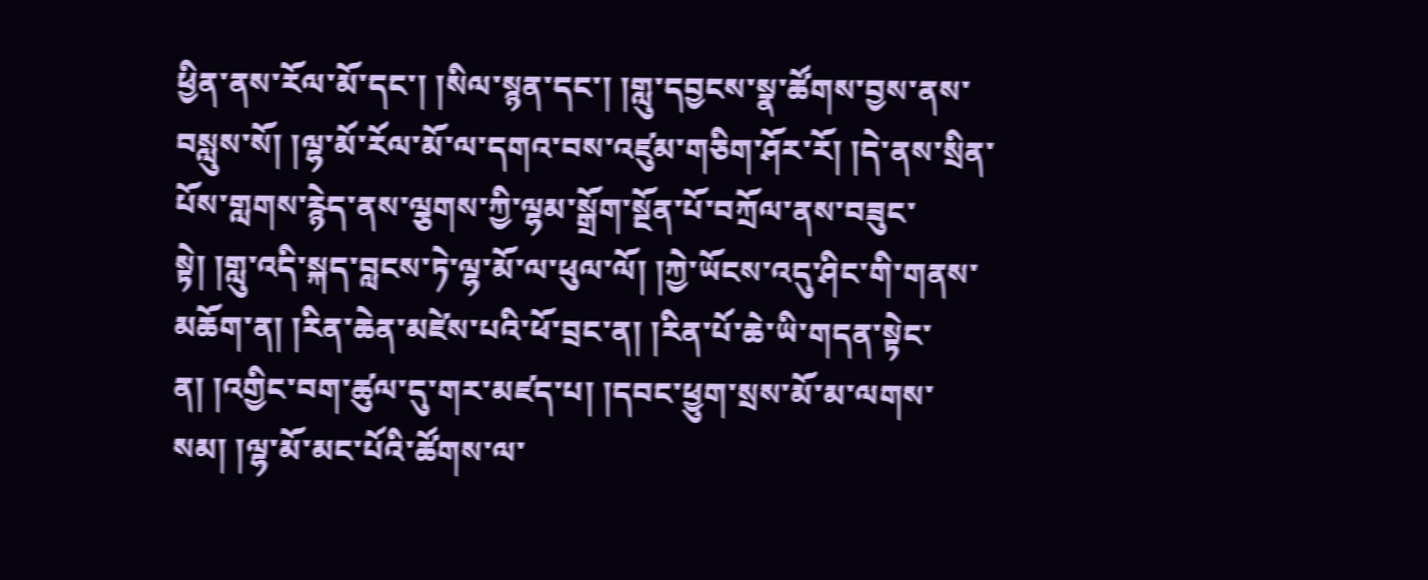ཕྱིན་ནས་རོལ་མོ་དང་། །སིལ་སྙན་དང་། །གླུ་དབྱངས་སྣ་ཚོགས་བྱས་ནས་བསླུས་སོ། །ལྷ་མོ་རོལ་མོ་ལ་དགའ་བས་འཛུམ་གཅིག་ཤོར་རོ། །དེ་ནས་སྲིན་པོས་གླགས་རྙེད་ནས་ལྕགས་ཀྱི་ལྷམ་སྒྲོག་སྔོན་པོ་བཀྲོལ་ནས་བཟུང་སྟེ། །གླུ་འདི་སྐད་བླངས་ཏེ་ལྷ་མོ་ལ་ཕུལ་ལོ། །ཀྱེ་ཡོངས་འདུ་ཤིང་གི་གནས་མཆོག་ན། །རིན་ཆེན་མཛེས་པའི་ཕོ་བྲང་ན། །རིན་པོ་ཆེ་ཡི་གདན་སྟེང་ན། །འགྱིང་བག་ཚུལ་དུ་གར་མཛད་པ། །དབང་ཕྱུག་སྲས་མོ་མ་ལགས་སམ། །ལྷ་མོ་མང་པོའི་ཚོགས་ལ་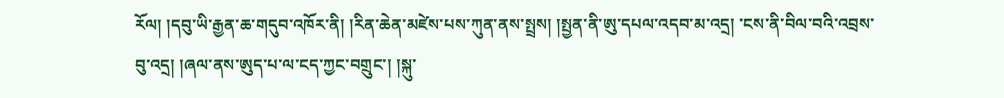རོལ། །དབུ་ཡི་རྒྱན་ཆ་གདུབ་འཁོར་ནི། །རིན་ཆེན་མཛེས་པས་ཀུན་ནས་སྤྲས། །སྤྱན་ནི་ཨུ་དཔལ་འདབ་མ་འདྲ། ་ངས་ནི་བིལ་བའི་འབྲས་བུ་འདྲ། །ཞལ་ནས་ཨུད་པ་ལ་ངད་ཀྱང་བགྲུང་། །སྐུ་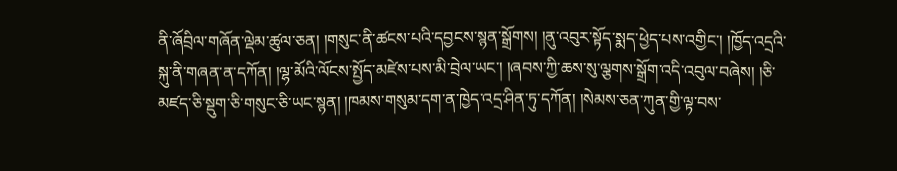ནི་ཞོབྲིལ་གཞོན་ལྡེམ་ཚུལ་ཅན། །གསུང་ནི་ཚངས་པའི་དབྱངས་སྙན་སྒྲོགས། །ནུ་འབུར་སྟོད་སྨད་ཕྱེད་པས་འགྱིང་། །ཁྱོད་འདྲའི་སྐུ་ནི་གཞན་ན་དཀོན། །ལྷ་མོའི་ལོངས་སྤྱོད་མཛེས་པས་མི་བྲེལ་ཡང་། །ཞབས་ཀྱི་ཆས་སུ་ལྕགས་སྒྲོག་འདི་འབུལ་བཞེས། །ཅི་མཛད་ཅི་སྡུག་ཅི་གསུང་ཅི་ཡང་སྙན། །ཁམས་གསུམ་དག་ན་ཁྱེད་འདྲ་ཤིན་ཏུ་དཀོན། །སེམས་ཅན་ཀུན་གྱི་ལྟ་བས་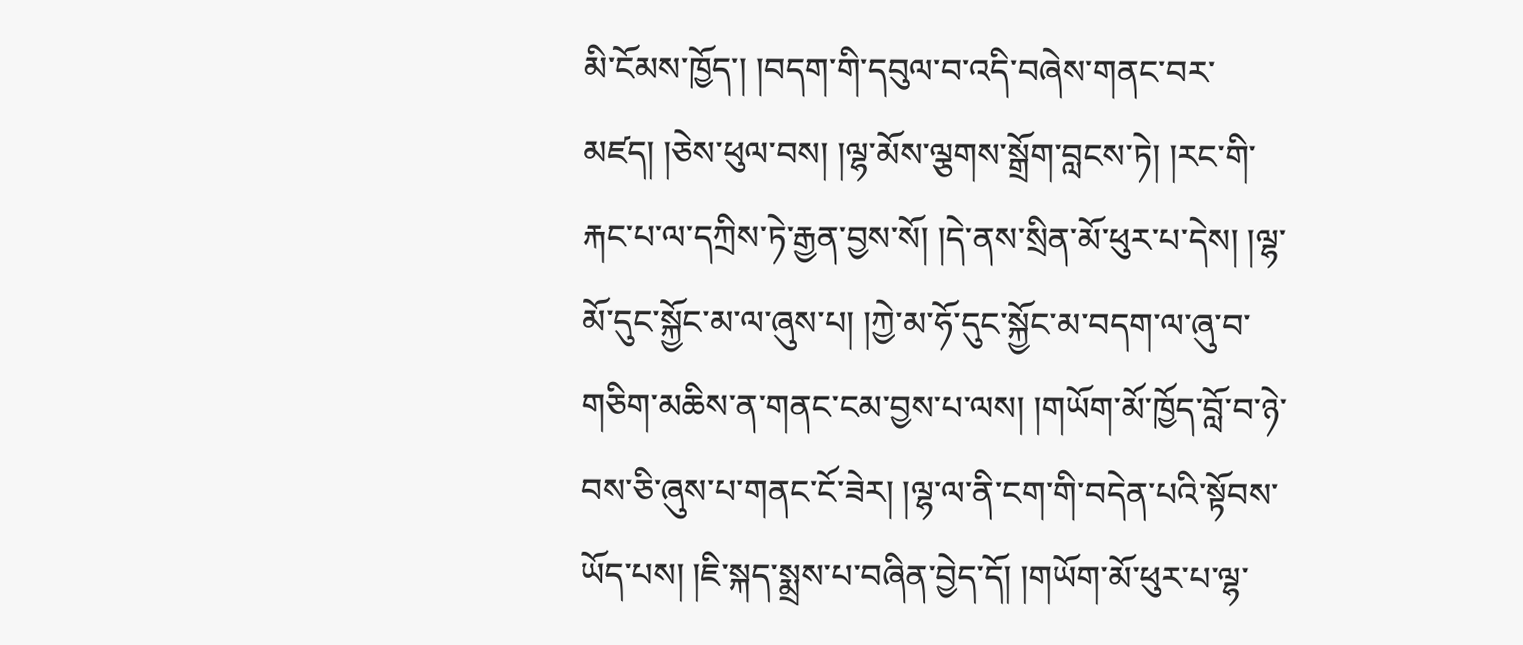མི་ངོམས་ཁྱོད་། །བདག་གི་དབུལ་བ་འདི་བཞེས་གནང་བར་མཛད། །ཅེས་ཕུལ་བས། །ལྷ་མོས་ལྕགས་སྒྲོག་བླངས་ཏེ། །རང་གི་རྐང་པ་ལ་དཀྲིས་ཏེ་རྒྱན་བྱས་སོ། །དེ་ནས་སྲིན་མོ་ཕུར་པ་དེས། །ལྷ་མོ་དུང་སྐྱོང་མ་ལ་ཞུས་པ། །ཀྱེ་མ་ཧོ་དུང་སྐྱོང་མ་བདག་ལ་ཞུ་བ་གཅིག་མཆིས་ན་གནང་ངམ་བྱས་པ་ལས། །གཡོག་མོ་ཁྱོད་བློ་བ་ཉེ་བས་ཅི་ཞུས་པ་གནང་ངོ་ཟེར། །ལྷ་ལ་ནི་ངག་གི་བདེན་པའི་སྟོབས་ཡོད་པས། །ཇི་སྐད་སྨྲས་པ་བཞིན་བྱེད་དོ། །གཡོག་མོ་ཕུར་པ་ལྷ་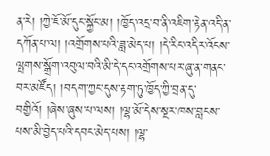ན་རེ། །ཀྱེ་ཇོ་མོ་དུང་སྐྱོང་མ། །ཁྱོད་འདྲ་བ་ནི་འཇིག་རྟེན་འདི་ན་དཀོན་པ་ལ། །འགྲོགས་པའི་ཟླ་མེད་པ། །དེ་རིང་འདིར་འོངས་ལྤགས་སྒྲོག་འབུལ་བའི་མི་དེ་དང་འགྲོགས་པར་ཞུ་ན་གནང་བར་མཛོད། །བདག་ཀྱང་དུས་རྟག་ཏུ་ཁྱོད་ཀྱི་བྲན་དུ་བགྱིའོ། །ཞེས་ཞུས་པ་ལས། །ལྷ་མོ་དེས་སྔར་ཁས་བླངས་པས་མི་བྱེད་པའི་དབང་མེད་པས། །ལྷ་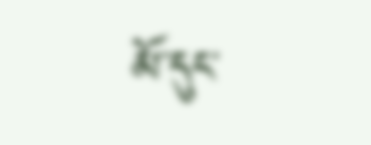མོ་དུང་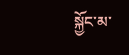སྐྱོང་མ་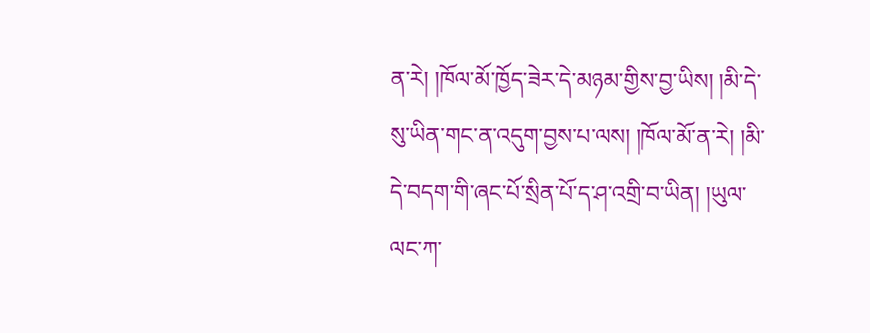ན་རེ། །ཁོལ་མོ་ཁྱོད་ཟེར་དེ་མཉམ་གྱིས་བྱ་ཡིས། །མི་དེ་སུ་ཡིན་གང་ན་འདུག་བྱས་པ་ལས། །ཁོལ་མོ་ན་རེ། །མི་དེ་བདག་གི་ཞང་པོ་སྲིན་པོ་ད་ཤ་འགྲི་བ་ཡིན། །ཡུལ་ལང་ཀ་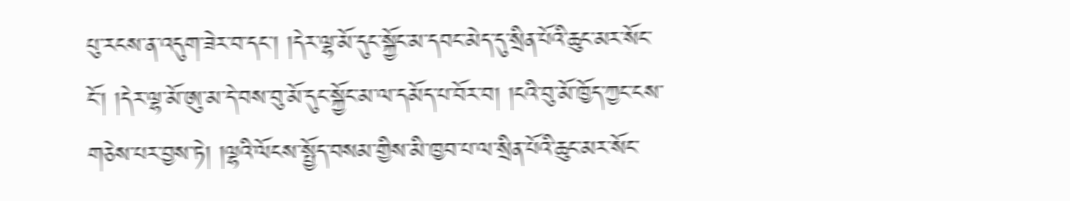པུ་རངས་ན་འདུག་ཟེར་བ་དང་། །དེར་ལྷ་མོ་དུང་སྐྱོང་མ་དབང་མེད་དུ་སྲིན་པོའི་ཆུང་མར་སོང་ངོ། །དེར་ལྷ་མོ་ཨུ་མ་དེ་བས་བུ་མོ་དུང་སྐྱོང་མ་ལ་དམོད་པ་བོར་བ། །ངའི་བུ་མོ་ཁྱོད་ཀྱང་ངས་གཅེས་པར་བྱས་ཏེ། །ལྷའི་ལོངས་སྤྱོད་བསམ་གྱིས་མི་ཁྱབ་པ་ལ་སྲིན་པོའི་ཆུང་མར་སོང་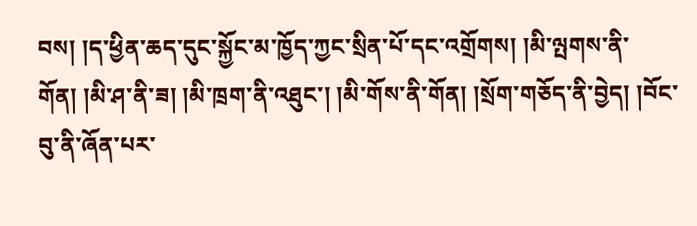བས། །ད་ཕྱིན་ཆད་དུང་སྐྱོང་མ་ཁྱོད་ཀྱང་སྲིན་པོ་དང་འགྲོགས། །མི་ལྤགས་ནི་གོན། །མི་ཤ་ནི་ཟ། །མི་ཁྲག་ནི་འཐུང་། །མི་གོས་ནི་གོན། །སྲོག་གཅོད་ནི་བྱེད། །བོང་བུ་ནི་ཞོན་པར་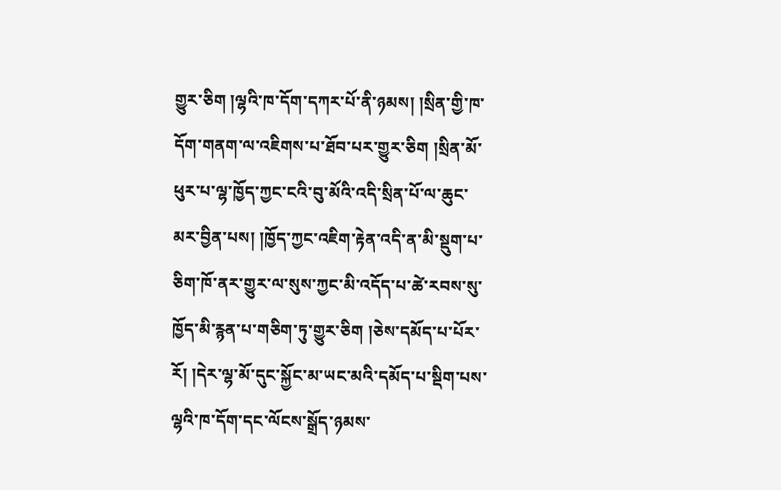གྱུར་ཅིག །ལྷའི་ཁ་དོག་དཀར་པོ་ནི་ཉམས། །སྲིན་གྱི་ཁ་དོག་གནག་ལ་འཇིགས་པ་ཐོབ་པར་གྱུར་ཅིག །སྲིན་མོ་ཕུར་པ་ལྷ་ཁྱོད་ཀྱང་ངའི་བུ་མོའི་འདི་སྲིན་པོ་ལ་ཆུང་མར་བྱིན་པས། །ཁྱོད་ཀྱང་འཇིག་རྟེན་འདི་ན་མི་སྡུག་པ་ཅིག་ཁོ་ནར་གྱུར་ལ་སུས་ཀྱང་མི་འདོད་པ་ཚེ་རབས་སུ་ཁྱོད་མི་རྙན་པ་གཅིག་ཏུ་གྱུར་ཅིག །ཅེས་དམོད་པ་པོར་རོ། །དེར་ལྷ་མོ་དུང་སྐྱོང་མ་ཡང་མའི་དམོད་པ་སྡིག་པས་ལྷའི་ཁ་དོག་དང་ལོངས་སྒྲོད་ཉམས་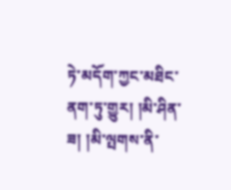ཏེ་མདོག་ཀྱང་མཐིང་ནག་ཏུ་གྱུར། །མི་ཤིན་ཟ། །མི་ལྤགས་ནི་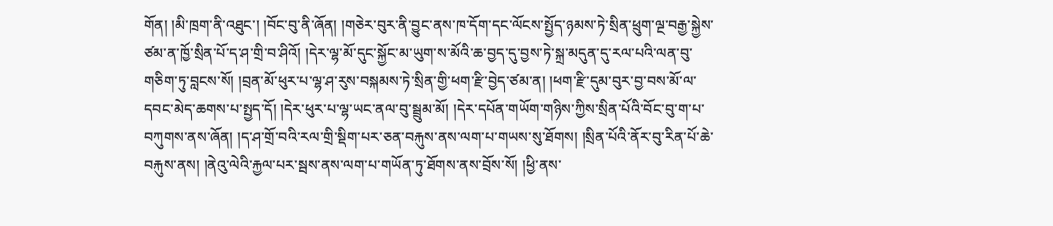གོན། །མི་ཁྲག་ནི་འཐུང་། །བོང་བུ་ནི་ཞོན། །གཅེར་བུར་ནི་བྱུང་ནས་ཁ་དོག་དང་ལོངས་སྤྱོད་ཉམས་ཏེ་སྲིན་ཕྲུག་ལྔ་བརྒྱ་སྐྱེས་ཙམ་ན་ཁྱོ་སྲིན་པོ་ད་ཤ་གྲི་བ་ཤིའོ། །དེར་ལྷ་མོ་དུང་སྐྱོང་མ་ཡུག་ས་མོའི་ཆ་བྱད་དུ་བྱས་ཏེ་སྐྲ་མདུན་དུ་རལ་པའི་ལན་བུ་གཅིག་ཏུ་བླངས་སོ། །བྲན་མོ་ཕུར་པ་ལྷ་ཤ་རུས་བསྐམས་ཏེ་སྲིན་གྱི་ཕག་རྫི་བྱེད་ཙམ་ན། །ཕག་རྫི་དུམ་བུར་བྱ་བས་མོ་ལ་དབང་མེད་ཆགས་པ་སྤྱད་དོ། །དེར་ཕུར་པ་ལྷ་ཡང་ནལ་བུ་སྦྲུམ་མོ། །དེར་དཔོན་གཡོག་གཉིས་ཀྱིས་སྲིན་པོའི་བོང་བུ་ག་པ་བཀུགས་ནས་ཞོན། །ད་ཤ་གྲོ་བའི་རལ་གྲི་སྡིག་པར་ཅན་བརྐུས་ནས་ལག་པ་གཡས་སུ་ཐོགས། །སྲིན་པོའི་ནོར་བུ་རིན་པོ་ཆེ་བརྐུས་ནས། །ནེའུ་ལེའི་རྐྱལ་པར་སྦས་ནས་ལག་པ་གཡོན་ཏུ་ཐོགས་ནས་བྲོས་སོ། །ཕྱི་ནས་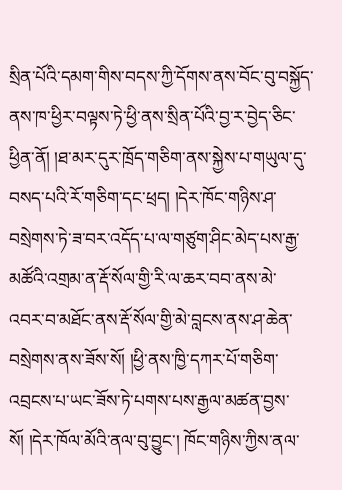སྲིན་པོའི་དམག་གིས་བདས་ཀྱི་དོགས་ནས་བོང་བུ་བསྐྱོད་ནས་ཁ་ཕྱིར་བལྟས་ཏེ་ཕྱི་ནས་སྲིན་པོའི་བྱ་ར་བྱེད་ཅིང་ཕྱིན་ནོ། །ཐ་མར་དུར་ཁྲོད་གཅིག་ནས་སྐྱེས་པ་གཡུལ་དུ་བསད་པའི་རོ་གཅིག་དང་ཕྲད། །དེར་ཁོང་གཉིས་ཤ་བསྲེགས་ཏེ་ཟ་བར་འདོད་པ་ལ་གཙུག་ཤིང་མེད་པས་རྒྱ་མཚོའི་འགྲམ་ན་རྡོ་སོལ་གྱི་རི་ལ་ཆར་བབ་ནས་མེ་འབར་བ་མཐོང་ནས་རྡོ་སོལ་གྱི་མེ་བླངས་ནས་ཤ་ཆེན་བསྲེགས་ནས་ཟོས་སོ། །ཕྱི་ནས་ཁྱི་དཀར་པོ་གཅིག་འབྲངས་པ་ཡང་ཟོས་ཏེ་པགས་པས་རྒྱལ་མཚན་བྱས་སོ། །དེར་ཁོལ་མོའི་ནལ་བུ་བྱུང་། ཁོང་གཉིས་ཀྱིས་ནལ་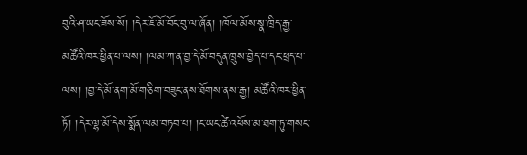བུའི་ཤ་ཡང་ཟོས་སོ། །དེར་ཇོ་མོ་བོང་བུ་ལ་ཞོན། །ཁོལ་མོས་སྣ་ཁྲིད་རྒྱ་མཚོའི་ཁར་ཕྱིན་པ་ལས། །ལམ་ཀ་ན་བྱ་དེ་མོ་བདུན་ཁྲུས་བྱེད་པ་དང་ཕྲད་པ་ལས། །བྱ་དེ་མོ་ནག་མོ་གཅིག་བཟུང་ནས་ཐོགས་ནས་རྒྱ། མཚོའི་ཁར་ཕྱིན་ཏོ། །དེར་ལྷ་མོ་དེས་སྨོན་ལམ་བཏབ་པ། །ང་ཡང་ཚེ་འཕོས་མ་ཐག་ཏུ་གསང་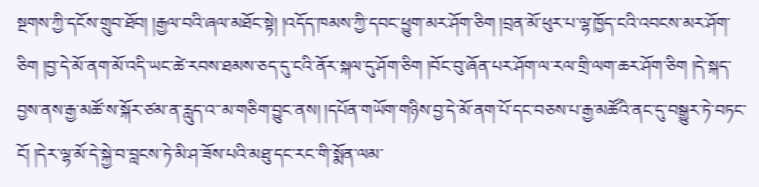སྔགས་ཀྱི་དངོས་གྲུབ་ཐོབ། །རྒྱལ་བའི་ཞལ་མཐོང་སྟེ། །འདོད་ཁམས་ཀྱི་དབང་ཕྱུག་མར་ཤོག་ཅིག །བྲན་མོ་ཕུར་པ་ལྷ་ཁྱོད་ངའི་འབངས་མར་ཤོག་ཅིག །བྱ་དེ་མོ་ནག་མོ་འདི་ཡང་ཚེ་རབས་ཐམས་ཅད་དུ་ངའི་ནོར་སྐལ་དུ་ཤོག་ཅིག །བོང་བུ་ཞོན་པར་ཤོག་ལ་རལ་གྲི་ལག་ཆར་ཤོག་ཅིག །དེ་སྐད་བྱས་ནས་རྒྱ་མཚོ་ས་སྐོར་ཙམ་ན་རླུད་འ་་མ་གཅིག་བྱུང་ནས། །དཔོན་གཡོག་གཉིས་བྱ་དེ་མོ་ནག་པོ་དང་བཅས་པ་རྒྱ་མཚོའི་ནང་དུ་བསྒྱུར་ཏེ་བཏང་ངོ། །དེར་ལྷ་མོ་དེ་སྐྱེ་བ་བླངས་ཏེ་མི་ཤ་ཟོས་པའི་མཐུ་དང་རང་གི་སྨོན་ལམ་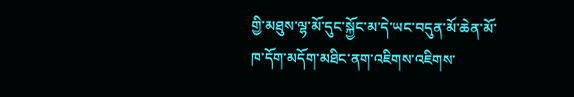གྱི་མཐུས་ལྷ་མོ་དུང་སྐྱོང་མ་དེ་ཡང་བདུན་མོ་ཆེན་མོ་ཁ་དོག་མདོག་མཐིང་ནག་འཇིགས་འཇིགས་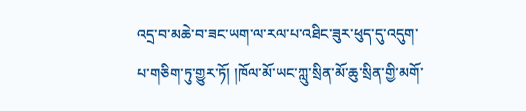འདྲ་བ་མཆེ་བ་ཟང་ཡག་ལ་རལ་པ་འཐིང་ཟུར་ཕུད་དུ་འདུག་པ་གཅིག་ཏུ་གྱུར་ཏོ། །ཁོལ་མོ་ཡང་ཀླུ་སྲིན་མོ་ཆུ་སྲིན་གྱི་མགོ་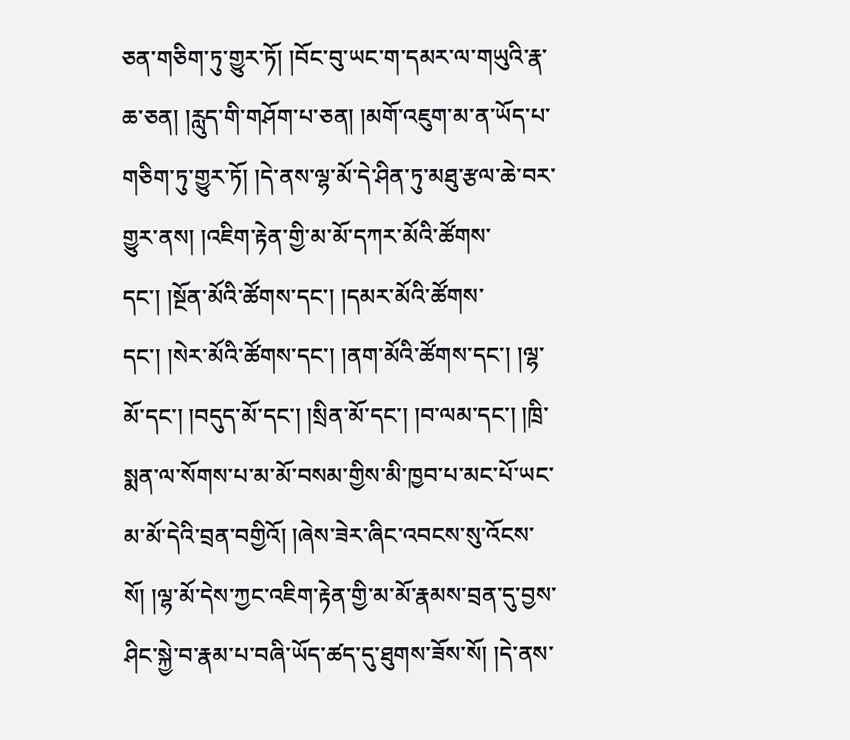ཅན་གཅིག་ཏུ་གྱུར་ཏོ། །བོང་བུ་ཡང་ག་དམར་ལ་གཡུའི་རྣ་ཆ་ཅན། །རླུད་གི་གཤོག་པ་ཅན། །མགོ་འཇུག་མ་ན་ཡོད་པ་གཅིག་ཏུ་གྱུར་ཏོ། །དེ་ནས་ལྷ་མོ་དེ་ཤིན་ཏུ་མཐུ་རྩལ་ཆེ་བར་གྱུར་ནས། །འཇིག་རྟེན་གྱི་མ་མོ་དཀར་མོའི་ཚོགས་དང་། །སྔོན་མོའི་ཚོགས་དང་། །དམར་མོའི་ཚོགས་དང་། །སེར་མོའི་ཚོགས་དང་། །ནག་མོའི་ཚོགས་དང་། །ལྷ་མོ་དང་། །བདུད་མོ་དང་། །སྲིན་མོ་དང་། །བ་ལམ་དང་། །ཁྲི་སྨན་ལ་སོགས་པ་མ་མོ་བསམ་གྱིས་མི་ཁྱབ་པ་མང་པོ་ཡང་མ་མོ་དེའི་བྲན་བགྱིའོ། །ཞེས་ཟེར་ཞིང་འབངས་སུ་འོངས་སོ། །ལྷ་མོ་དེས་ཀྱང་འཇིག་རྟེན་གྱི་མ་མོ་རྣམས་བྲན་དུ་བྱས་ཤིང་སྐྱེ་བ་རྣམ་པ་བཞི་ཡོད་ཚད་དུ་ཐུགས་ཟོས་སོ། །དེ་ནས་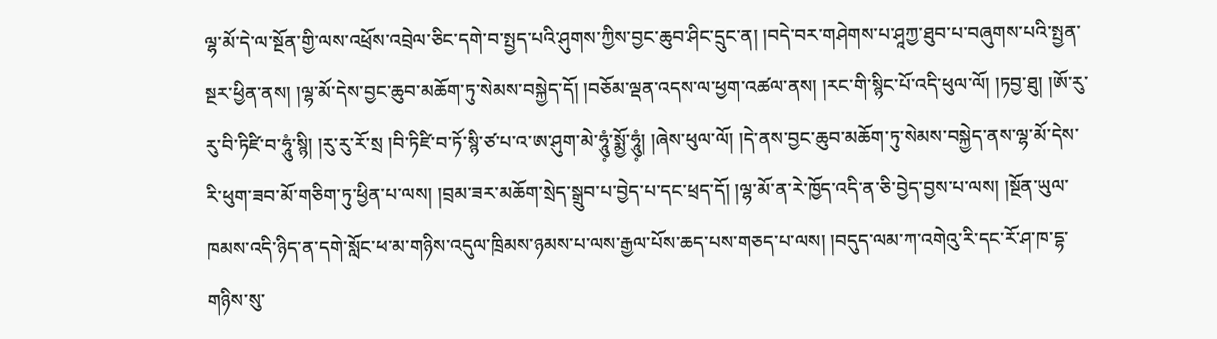ལྷ་མོ་དེ་ལ་སྔོན་གྱི་ལས་འཕྲོས་འབྲེལ་ཅིང་དགེ་བ་སྤྱད་པའི་ཤུགས་ཀྱིས་བྱང་ཆུབ་ཤིང་དྲུང་ན། །བདེ་བར་གཤེགས་པ་ཤཱཀྱ་ཐུབ་པ་བཞུགས་པའི་སྤྱན་སྔར་ཕྱིན་ནས། །ལྷ་མོ་དེས་བྱང་ཆུབ་མཆོག་ཏུ་སེམས་བསྐྱེད་དོ། །བཅོམ་ལྡན་འདས་ལ་ཕྱག་འཚལ་ནས། །རང་གི་སྙིང་པོ་འདི་ཕུལ་ལོ། །ཏབྱ་ཐུ། །ཨོ་རུ་རུ་བི་ཏིཛི་བ་ཧཱུཾ་སྙི། །རུ་རུ་རོ་སྲ །བི་ཏིཛི་བ་ཏོ་སྙི་ཙ་པ་འ་ཨ་ཤུག་མེ་ཧཱུཾ༷་སྨྱོ་ཧཱུཾ༷། །ཞེས་ཕུལ་ལོ། །དེ་ནས་བྱང་ཆུབ་མཆོག་ཏུ་སེམས་བསྐྱེད་ནས་ལྷ་མོ་དེས་རི་ཕུག་ཟབ་མོ་གཅིག་ཏུ་ཕྱིན་པ་ལས། །བྲམ་ཟར་མཆོག་སྲེད་སྒྲུབ་པ་བྱེད་པ་དང་ཕྲད་དོ། །ལྷ་མོ་ན་རེ་ཁྱོད་འདི་ན་ཅི་བྱེད་བྱས་པ་ལས། །སྔོན་ཡུལ་ཁམས་འདི་ཉིད་ན་དགེ་སློང་ཕ་མ་གཉིས་འདུལ་ཁྲིམས་ཉམས་པ་ལས་རྒྱལ་པོས་ཆད་པས་གཅད་པ་ལས། །བདུད་ལམ་ཀ་འགེའུ་རི་དང་རོ་ཤ་ཁ་དྷ་གཉིས་སུ་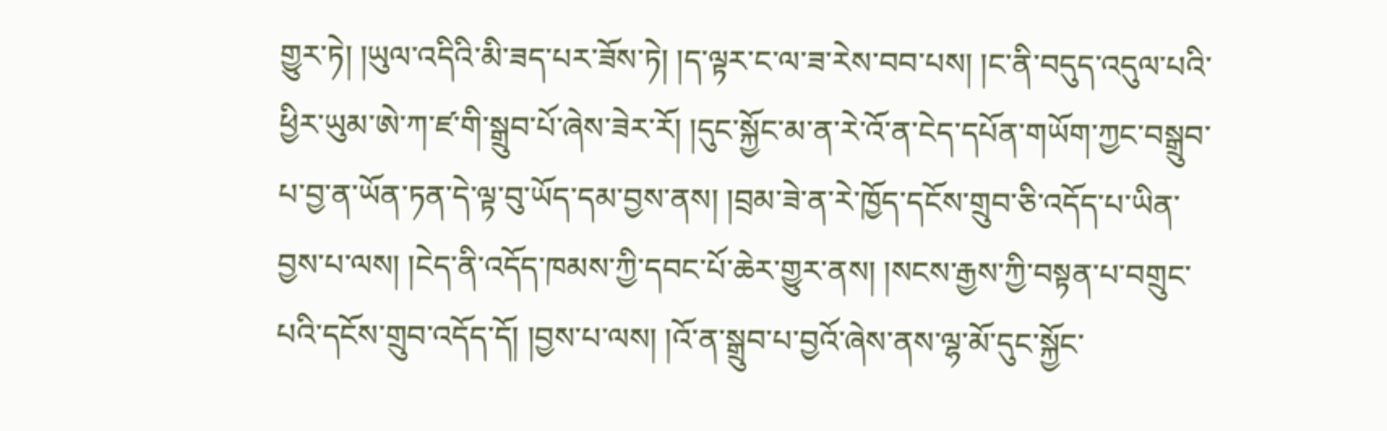གྱུར་ཏེ། །ཡུལ་འདིའི་མི་ཟད་པར་ཟོས་ཏེ། །ད་ལྟར་ང་ལ་ཟ་རེས་བབ་པས། །ང་ནི་བདུད་འདུལ་པའི་ཕྱིར་ཡུམ་ཨེ་ཀ་ཛ་གི་སྒྲུབ་པོ་ཞེས་ཟེར་རོ། །དུང་སྐྱོང་མ་ན་རེ་འོ་ན་ངེད་དཔོན་གཡོག་ཀྱང་བསྒྲུབ་པ་བྱ་ན་ཡོན་ཏན་དེ་ལྟ་བུ་ཡོད་དམ་བྱས་ནས། །བྲམ་ཟེ་ན་རེ་ཁྱོད་དངོས་གྲུབ་ཅི་འདོད་པ་ཡིན་བྱས་པ་ལས། །ངེད་ནི་འདོད་ཁམས་ཀྱི་དབང་པོ་ཆེར་གྱུར་ནས། །སངས་རྒྱས་ཀྱི་བསྟན་པ་བགྲུང་པའི་དངོས་གྲུབ་འདོད་དོ། །བྱས་པ་ལས། །འོ་ན་སྒྲུབ་པ་བྱའོ་ཞེས་ནས་ལྷ་མོ་དུང་སྐྱོང་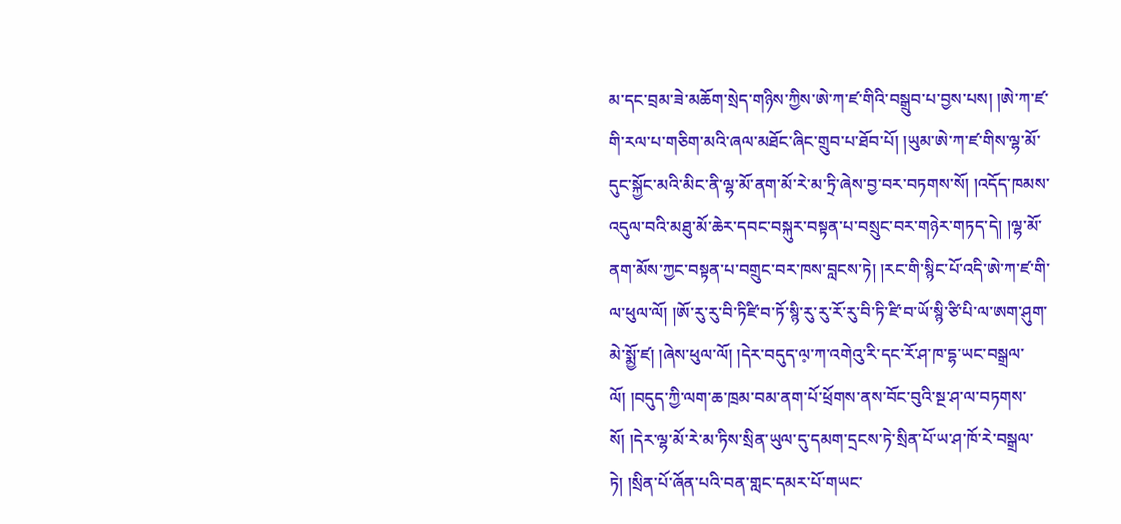མ་དང་བྲམ་ཟེ་མཆོག་སྲེད་གཉིས་ཀྱིས་ཨེ་ཀ་ཛ་གིའི་བསྒྲུབ་པ་བྱས་པས། །ཨེ་ཀ་ཛ་གི་རལ་པ་གཅིག་མའི་ཞལ་མཐོང་ཞིང་གྲུབ་པ་ཐོབ་པོ། །ཡུམ་ཨེ་ཀ་ཛ་གིས་ལྷ་མོ་དུང་སྐྱོང་མའི་མིང་ནི་ལྷ་མོ་ནག་མོ་རེ་མ་ཏྲི་ཞེས་བྱ་བར་བཏགས་སོ། །འདོད་ཁམས་འདུལ་བའི་མཐུ་མོ་ཆེར་དབང་བསྐུར་བསྟན་པ་བསྲུང་བར་གཉེར་གཏད་དེ། །ལྷ་མོ་ནག་མོས་ཀྱང་བསྟན་པ་བགྲུང་བར་ཁས་བླངས་ཏེ། །རང་གི་སྙིང་པོ་འདི་ཨེ་ཀ་ཛ་གི་ལ་ཕུལ་ལོ། །ཨོ་རུ་རུ་བི་ཏིཛི་བ་ཏོ་སྙི་རུ་རུ་རོ་རུ་བི་ཏི་ཛི་བ་ཡོ་སྙི་ཙི་པི་ལ་ཨག་ཤུག་མེ་སྨྱོ་ཛ། །ཞེས་ཕུལ་ལོ། །དེར་བདུད་ལ༷་ཀ་འགེའུ་རི་དང་རོ་ཤ་ཁ་དྷ་ཡང་བསྒྲལ་ལོ། །བདུད་ཀྱི་ལག་ཆ་ཁྲམ་བམ་ནག་པོ་ཕྲོགས་ནས་བོང་བུའི་སྔ་ཤ་ལ་བཏགས་སོ། །དེར་ལྷ་མོ་རེ་མ་ཏིས་སྲིན་ཡུལ་དུ་དམག་དྲངས་ཏེ་སྲིན་པོ་ཡ་ཤ་ཁོ་རེ་བསྒྲལ་ཏེ། །སྲིན་པོ་ཞོན་པའི་བན་གླང་དམར་པོ་གཡང་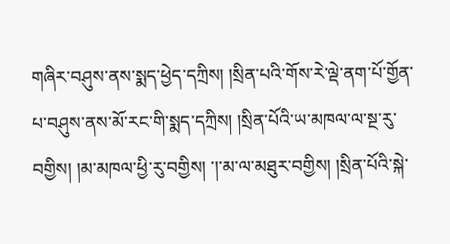གཞིར་བཤུས་ནས་སྨད་ཕྱེད་དཀྲིས། །སྲིན་པའི་གོས་རེ་ལྡེ་ནག་པོ་གྱོན་པ་བཤུས་ནས་མོ་རང་གི་སྨད་དཀྲིས། །སྲིན་པོའི་ཡ་མཁལ་ལ་སྔ་རུ་བགྱིས། །མ་མཁལ་ཕྱི་རུ་བགྱིས། ་།་མ་ལ་མཐུར་བགྱིས། །སྲིན་པོའི་སྐེ་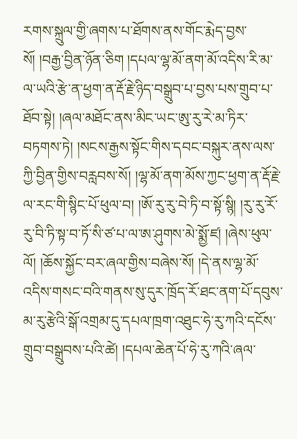རགས་སྐྲུལ་གྱི་ཞགས་པ་ཐོགས་ནས་གོང་རྨེད་བྱས་སོ། །བརྒྱ་བྱིན་ཉོན་ཅིག །དཔལ་ལྷ་མོ་ནག་མོ་འདིས་རི་མ་ལ་ཡའི་རྩེ་ན་ཕྱག་ན་རྡོ་རྗེ་ཉིད་བསྒྲུབ་པ་བྱས་པས་གྲུབ་པ་ཐོབ་སྟེ། །ཞལ་མཐོང་ནས་མིང་ཡང་ཨུ་རུ་རེ་མ་ཏིར་བཏགས་ཏེ། །སངས་རྒྱས་སྟོང་གིས་དབང་བསྐུར་ནས་ལས་ཀྱི་བྱིན་གྱིས་བརླབས་སོ། །ལྷ་མོ་ནག་མོས་ཀྱང་ཕྱག་ན་རྡོ་རྗེ་ལ་རང་གི་སྙིང་པོ་ཕུལ་བ། །ཨོ་རུ་རུ་བེ་ཏི་བ་སྟོ་སྙི། །རུ་རུ་རོ་རུ་བི་ཏི་སྟ་བ་ཏོ་སི་ཙ་པ་ལ་ཨ་ཤུགས་མེ་སྨྱོ་ཛ། །ཞེས་ཕུལ་ལོ། །ཆོས་སྐྱོང་བར་ཞལ་གྱིས་བཞེས་སོ། །དེ་ནས་ལྷ་མོ་འདིས་གསང་བའི་གནས་སུ་དུར་ཁྲོད་རོ་ཐང་ནག་པོ་དབུས་མ་རུ་རྩེའི་སྒོ་འགྲམ་དུ་དཔལ་ཁྲག་འཐུང་ཧེ་རུ་ཀའི་དངོས་གྲུབ་བསྒྲུབས་པའི་ཚེ། །དཔལ་ཆེན་པོ་ཧེ་རུ་ཀའི་ཞལ་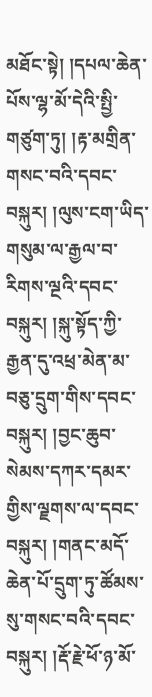མཐོང་སྟེ། །དཔལ་ཆེན་པོས་ལྷ་མོ་དེའི་སྤྱི་གཙུག་ཏུ། །རྟ་མགྲིན་གསང་བའི་དབང་བསྐུར། །ལུས་ངག་ཡིད་གསུམ་ལ་རྒྱལ་བ་རིགས་ལྔའི་དབང་བསྐུར། །སྐུ་སྟོད་ཀྱི་རྒྱན་དུ་འཕྲ་མེན་མ་བཅུ་དྲུག་གིས་དབང་བསྐུར། །བྱང་ཆུབ་སེམས་དཀར་དམར་གྱིས་ལྗགས་ལ་དབང་བསྐུར། །གནང་མདོ་ཆེན་པོ་དྲུག་ཏུ་ཚོམས་སུ་གསང་བའི་དབང་བསྐུར། །རྡོ་རྗེ་ཕོ་ཉ་མོ་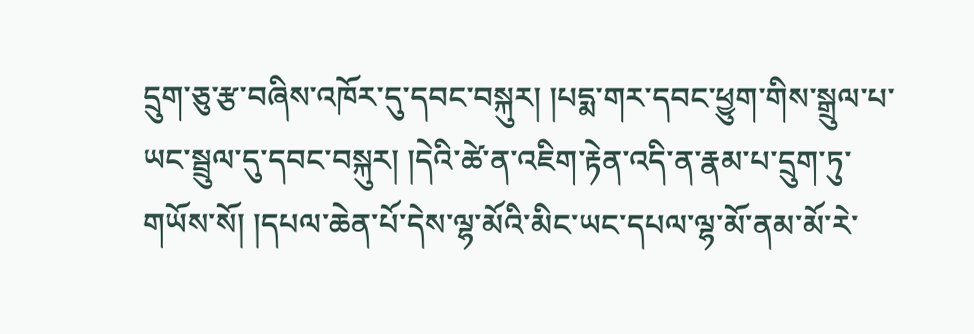དྲུག་ཅུ་རྩ་བཞིས་འཁོར་དུ་དབང་བསྐུར། །པདྨ་གར་དབང་ཕྱུག་གིས་སྒྲུལ་པ་ཡང་སྦྲུལ་དུ་དབང་བསྐུར། །དེའི་ཚེ་ན་འཇིག་རྟེན་འདི་ན་རྣམ་པ་དྲུག་ཏུ་གཡོས་སོ། །དཔལ་ཆེན་པོ་དེས་ལྷ་མོའི་མིང་ཡང་དཔལ་ལྷ་མོ་ནམ་མོ་རེ་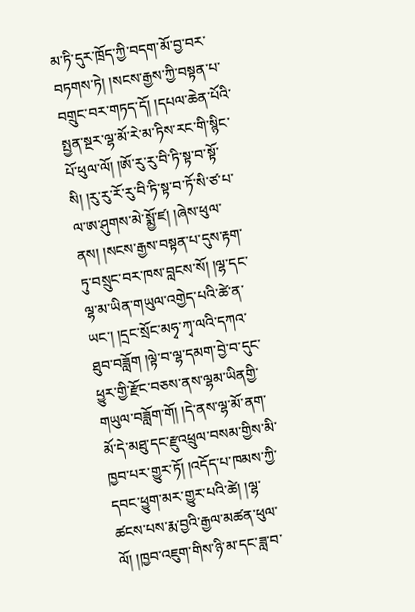མ་ཏི་དུར་ཁྲོད་ཀྱི་བདག་མོ་བྱ་བར་བཏགས་ཏེ། །སངས་རྒྱས་ཀྱི་བསྟན་པ་བགྲུང་བར་གཏད་དོ། །དཔལ་ཆེན་པོའི་སྤྱན་སྔར་ལྷ་མོ་རེ་མ་ཏིས་རང་གི་སྙིང་པོ་ཕུལ་ལོ། །ཨོ་རུ་རུ་བི་ཏི་སྟ་བ་སྟོ་སི། །རུ་རུ་རོ་རུ་བི་ཏི་སྟ་བ་ཏོ་སི་ཙ་པ་ལ་ཨ་ཤུགས་མེ་སྨྱོ་ཛ། །ཞེས་ཕུལ་ནས། །སངས་རྒྱས་བསྟན་པ་དུས་རྟག་ཏུ་བསྲུང་བར་ཁས་བླངས་སོ། །ལྷ་དང་ལྷ་མ་ཡིན་གཡུལ་འགྱེད་པའི་ཚེ་ན་ཡང་། །དྲང་སྲོང་མཧྭ་ཀྭ་ལའི་དཀའ་ཐུབ་བཟློག །ལྟེ་བ་ལྷ་དམག་བྱེ་བ་དུང་ཕྱུར་གྱི་རྫོང་བཅས་ནས་ལྷམ་ཡིནགྱི་གཡུལ་བཟློག་གོ། །དེ་ནས་ལྷ་མོ་ནག་མོ་དེ་མཐུ་དང་རྫུའཕྲུལ་བསམ་གྱིས་མི་ཁྱབ་པར་གྱུར་ཏོ། །འདོད་པ་ཁམས་ཀྱི་དབང་ཕྱུག་མར་གྱུར་པའི་ཚེ། །ལྷ་ཚངས་པས་རྨ་བྱའི་རྒྱལ་མཚན་ཕུལ་ལོ། །ཁྱབ་འཇུག་གིས་ཉི་མ་དང་ཟླ་བ་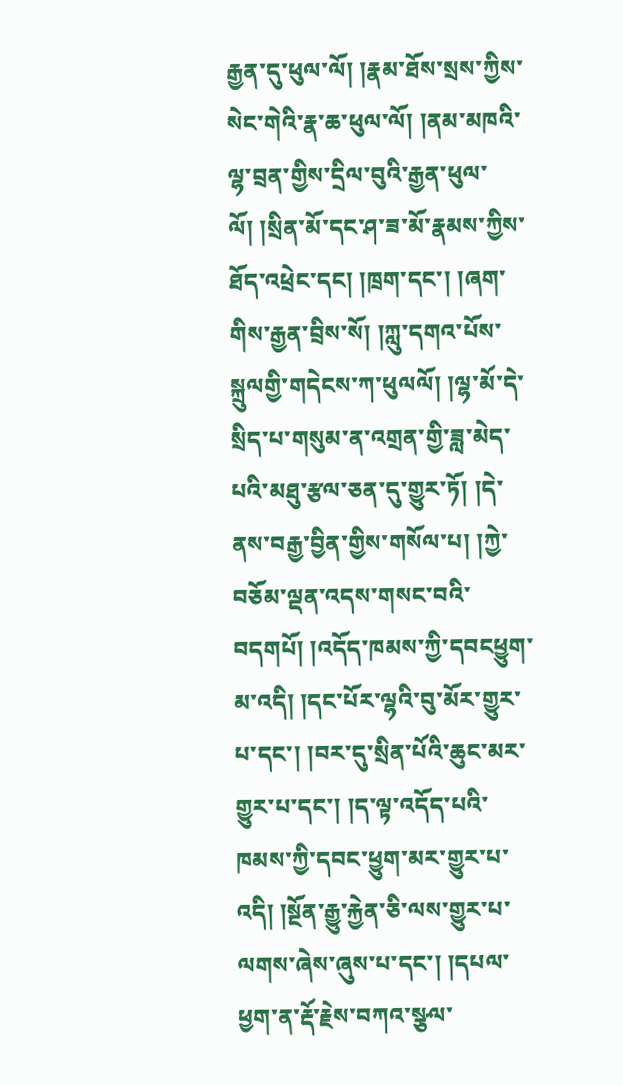རྒྱན་དུ་ཕུལ་ལོ། །རྣམ་ཐོས་སྲས་ཀྱིས་སེང་གེའི་རྣ་ཆ་ཕུལ་ལོ། །ནམ་མཁའི་ལྷ་བྲན་གྱིས་དྲིལ་བུའི་རྒྱན་ཕུལ་ལོ། །སྲིན་མོ་དང་ཤ་ཟ་མོ་རྣམས་ཀྱིས་ཐོད་འཕྲེང་དང། །ཁྲག་དང་། །ཞག་གིས་རྒྱན་བྲིས་སོ། །ཀླུ་དགའ་པོས་སྐྲུལགྱི་གདེངས་ཀ་ཕུལལོ། །ལྷ་མོ་དེ་སྲིད་པ་གསུམ་ན་འགྲན་གྱི་ཟླ་མེད་པའི་མཐུ་རྩལ་ཅན་དུ་གྱུར་ཏོ། །དེ་ནས་བརྒྱ་བྱིན་གྱིས་གསོལ་པ། །ཀྱེ་བཅོམ་ལྡན་འདས་གསང་བའི་བདགཔོ། །འདོད་ཁམས་ཀྱི་དབངཕྱུག་མ་འདི། །དང་པོར་ལྷའི་བུ་མོར་གྱུར་པ་དང་། །བར་དུ་སྲིན་པོའི་ཆུང་མར་གྱུར་པ་དང་། །ད་ལྟ་འདོད་པའི་ཁམས་ཀྱི་དབང་ཕྱུག་མར་གྱུར་པ་འདི། །སྔོན་རྒྱུ་རྐྱེན་ཅི་ལས་གྱུར་པ་ལགས་ཞེས་ཞུས་པ་དང་། །དཔལ་ཕྱག་ན་རྡོ་རྗེས་བཀའ་སྩལ་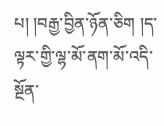པ། །བརྒྱ་བྱིན་ཉོན་ཅིག །ད་ལྟར་གྱི་ལྷ་མོ་ནག་མོ་འདི་སྔོན་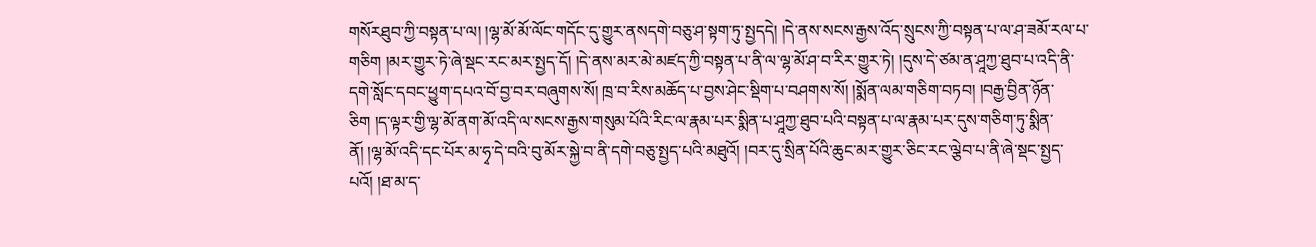གསོརཐུབ་ཀྱི་བསྟན་པ་ལ། །ལྷ་མོ་མོ་ལོང་གདོང་དུ་གྱུར་ནསདགེ་བཅུ་ཤ་སྟག་ཏུ་སྤྱདདེ། །དེ་ནས་སངས་རྒྱས་འོད་སྲུངས་ཀྱི་བསྟན་པ་ལ་ཤ་ཟམོ་རལ་པ་གཅིག །མར་གྱུར་ཏེ་ཞེ་སྡང་རང་མར་སྤྱད་དོ། །དེ་ནས་མར་མེ་མཛད་ཀྱི་བསྟན་པ་ནི་ལ་ལྷ་མོ་ཤ་བ་རིར་གྱུར་ཏེ། །དུས་དེ་ཙམ་ན་ཤཱཀྱ་ཐུབ་པ་འདི་ནི་དགེ་སློང་དབང་ཕྱུག་དཔའ་བོ་བྱ་བར་བཞུགས་སོ། ཁྲ་བ་རིས་མཆོད་པ་བྱས་ཤེང་སྡིག་པ་བཤགས་སོ། །སྨོན་ལམ་གཅིག་བཏབ། །བརྒྱ་བྱིན་ཉོན་ཅིག །ད་ལྟར་གྱི་ལྷ་མོ་ནག་མོ་འདི་ལ་སངས་རྒྱས་གསུམ་པོའི་རིང་ལ་རྣམ་པར་སྨིན་པ་ཤཱཀྱ་ཐུབ་པའི་བསྟན་པ་ལ་རྣམ་པར་དུས་གཅིག་ཏུ་སྨིན་ནོ། །ལྷ་མོ་འདི་དང་པོར་མ་ཧྭ་དེ་བའི་བུ་མོར་སྐྱེ་བ་ནི་དགེ་བཅུ་སྤྱད་པའི་མཐུའོ། །བར་དུ་སྲིན་པོའི་ཆུང་མར་གྱུར་ཅིང་རང་ལྕེབ་པ་ནི་ཞེ་སྡང་སྤྱད་པའོ། །ཐ་མ་ད་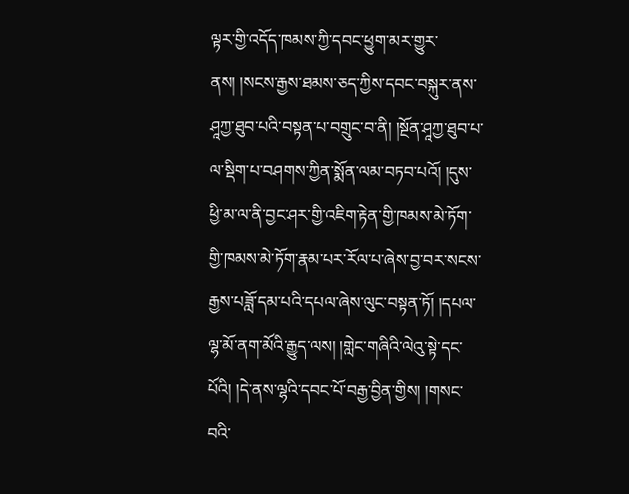ལྟར་གྱི་འདོད་ཁམས་ཀྱི་དབང་ཕྱུག་མར་གྱུར་ནས། །སངས་རྒྱས་ཐམས་ཅད་ཀྱིས་དབང་བསྐུར་ནས་ཤཱཀྱ་ཐུབ་པའི་བསྟན་པ་བགྲུང་བ་ནི། །སྔོན་ཤཱཀྱ་ཐུབ་པ་ལ་སྡིག་པ་བཤགས་ཀྱིན་སྨོན་ལམ་བཏབ་པའོ། །དུས་ཕྱི་མ་ལ་ནི་བྱང་ཤར་གྱི་འཇིག་རྟེན་གྱི་ཁམས་མེ་ཏོག་གྱི་ཁམས་མེ་ཏོག་རྣམ་པར་རོལ་པ་ཞེས་བྱ་བར་སངས་རྒྱས་པཟློ་དམ་པའི་དཔལ་ཞེས་ལུང་བསྟན་ཏོ། །དཔལ་ལྷ་མོ་ནག་མོའི་རྒྱུད་ལས། །གླེང་གཞིའི་ལེའུ་སྟེ་དང་པོའི། །དེ་ནས་ལྷའི་དབང་པོ་བརྒྱ་བྱིན་གྱིས། །གསང་བའི་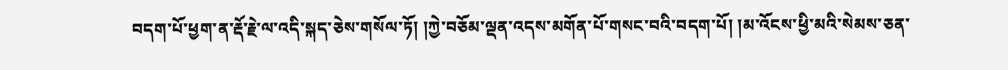བདག་པོ་ཕྱག་ན་རྡོ་རྗེ་ལ་འདི་སྐད་ཅེས་གསོལ་ཏོ། །ཀྱེ་བཅོམ་ལྡན་འདས་མགོན་པོ་གསང་བའི་བདག་པོ། །མ་འོངས་ཕྱི་མའི་སེམས་ཅན་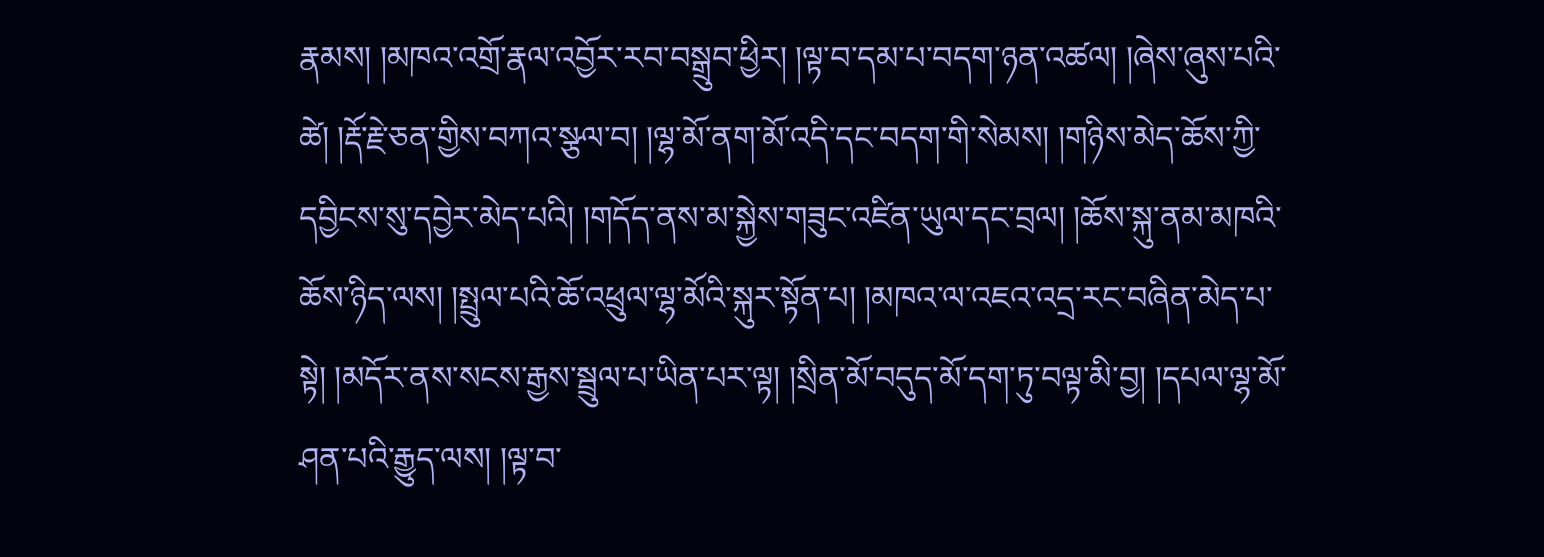རྣམས། །མཁའ་འགྲོ་རྣལ་འབྱོར་རབ་བསྒྲུབ་ཕྱིར། །ལྟ་བ་དམ་པ་བདག་ཉན་འཚལ། །ཞེས་ཞུས་པའི་ཚེ། །རྡོ་རྗེ་ཅན་གྱིས་བཀའ་སྩལ་བ། །ལྷ་མོ་ནག་མོ་འདི་དང་བདག་གི་སེམས། །གཉིས་མེད་ཆོས་ཀྱི་དབྱིངས་སུ་དབྱེར་མེད་པའི། །གདོད་ནས་མ་སྐྱེས་གཟུང་འཛིན་ཡུལ་དང་བྲལ། །ཆོས་སྐུ་ནམ་མཁའི་ཆོས་ཉིད་ལས། །སྤྲུལ་པའི་ཆོ་འཕྲུལ་ལྷ་མོའི་སྐུར་སྟོན་པ། །མཁའ་ལ་འཇའ་འདྲ་རང་བཞིན་མེད་པ་སྟེ། །མདོར་ནས་སངས་རྒྱས་སྦྲུལ་པ་ཡིན་པར་ལྟ། །སྲིན་མོ་བདུད་མོ་དག་ཏུ་བལྟ་མི་བྱ། །དཔལ་ལྷ་མོ་ཤན་པའི་རྒྱུད་ལས། །ལྟ་བ་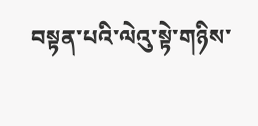བསྟན་པའི་ལེའུ་སྟེ་གཉིས་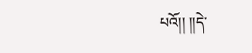པའོ།། །།དེ་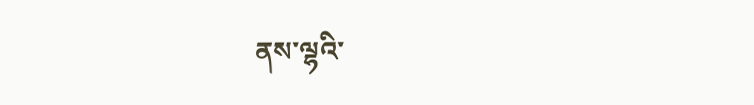ནས་ལྷའི་